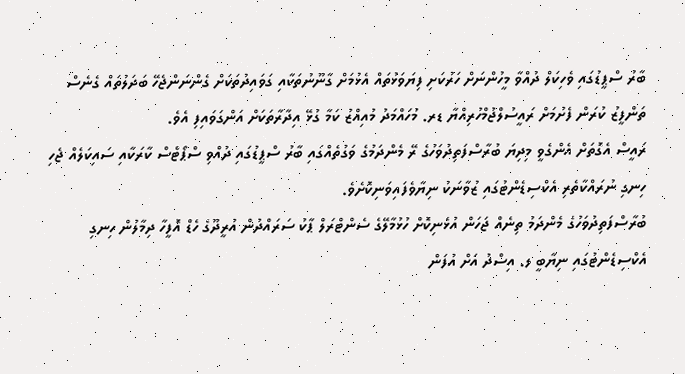ބާރު ސްޕީޑުގައި ވެހިކަލް ދުއްވާ މީހުންނަށް ހަރުކަށި ފިޔަވަޅުތައް އެޅުމަށް ގާނޫނުތަކާއި ގަވައިދުތަކަށް ގެންނަންޖެހޭ ބަދަލުތައް ގެނެސް ތަންފީޒު ކުރަން ފެށުމަށް ރައީސުލްޖުމްހުރިއްޔާ ޑރ. މުހައްމަދު މުއިއްޒު ކަމާ ގުޅޭ އިދާރާތަކަށް އަންގަވައިފި އެވެ.
ރައީސް އެގޮތަށް އެންގެވީ މިދިޔަ ބުރާސްފަތިދުވަހުގެ ރޭ މެންދަމުގެ ވަގުތެއްގައި ބާރު ސްޕީޑުގައި ދުއްވި ސްޕޯޓްސް ކާރަކާއި ސައިކަލެއް ޖެހި ހިނގި ނުރައްކާތެރި އެކްސިޑެންޓުގައި ޒުވާނަކު ނިޔާވެފައިވަނިކޮށެވެ.
ބުރާސްފަތިދުވަހުގެ މެންދަމު ތިނެއް ޖަހަން އުޅެނިކޮށް ހުޅުމާލޭގެ ސެންޓްރަލް ޕާކު ސަރައްދުން އުރީދޫގެ ހެޑް އޮފީހާ ދިމާލުން ހިނގި އެކްސިޑެންޓުގައި ނިޔާބީ ލ. އިސްދު އަށް އުފަން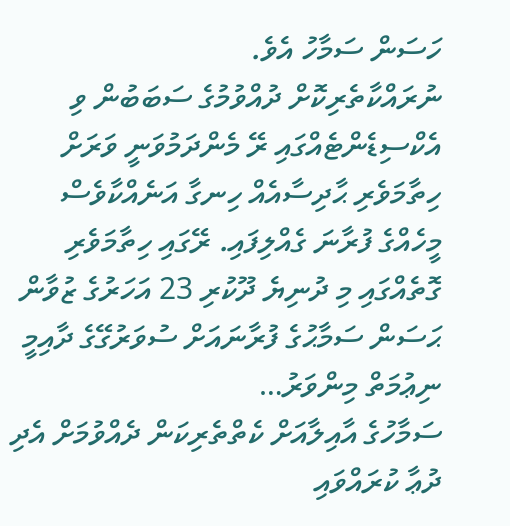ހަސަން ސަމާހު އެވެ.
ނުރައްކާތެރިކޮށް ދުއްވުމުގެ ސަބަބުން ވި އެކްސިޑެންޓެއްގައި ރޭ މެންދަމުވަނީ ވަރަށް ހިތާމަވެރި ޙާދިސާއެއް ހިނގާ އަނެއްކާވެސް މީހެއްގެ ފުރާނަ ގެއްލިފައި. ރޭގައި ހިތާމަވެރި ގޮތެއްގައި މި ދުނިޔެ ދޫކުރި 23 އަހަރުގެ ޒުވާން ޙަސަން ސަމާޙުގެ ފުރާނައަށް ސުވަރުގޭގެ ދާއިމީ ނިޢުމަތް މިންވަރު…
ސަމާހުގެ އާއިލާއަށް ކެތްތެރިކަން ދެއްވުމަށް އެދި ދުޢާ ކުރައްވައި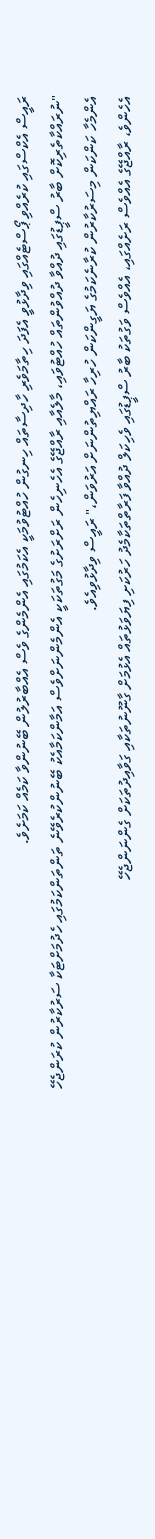ރައީސް އެކްސްގައި ކުރެއްވި ޕޯސްޓެއްގައި ވިދާޅުވީ އެފަދަ ހިތާމަވެރި ހާދިސާތައް ހިނގުން ހުއްޓުވުމަކީ އެކަމުގައި އެންމެންގެ ވެސް އެއްބާރުލުން ބޭނުންވާ ކަމެއް ކަމަށެވެ.
"ނުރައްކާތެރިކޮށް ބާރު ސްޕީޑުގައި ދުއްވާ ދުއްވުންތައް ހުއްޓުވައި، މާލެއާއި ރާއްޖޭގެ އެހެނިހެން ރަށްރަށުގެ މަގުތަކަކީ އެންމެންނަށްވެސް އަމާންކަމާއެކު ބޭނުންކުރެވޭނެ ތަންތަންކަމުގައި ހެދުމަށްޓަކާ ސަރުކާރުން ކުރަންޖެހޭ އެންމެހާ ކަންކަން މިސަރުކާރުން ކުރާނެކަމުގެ ޔަގީންކަން ހުރިހާ ރައްޔިތުންނަށް އަރުވަން،" ރައީސް ވިދާޅުވިއެވެ.
އެހެންވެ، ރާއްޖޭގެ އެއްވެސް ރަށެއްގައި، އެއްވެސް ވަގުތަކު ބާރު ސްޕީޑުގައި ވެހިކަލް ދުއްވާ ފަރާތްތަކާމެދު ހަރުކަށި ފިޔަވަޅުތައް އެޅުމަށް ގާނޫނުތަކާއި ގަވާއިދުތަކަށް ގެންނަންޖެހޭ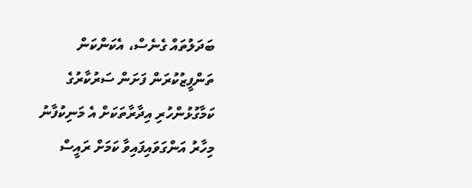ބަދަލުތައް ގެނެސް، އެކަންކަން ތަންފީޒުކުރަން ފަށަން ސަރުކާރުގެ ކަމާގުޅުންހުރި އިދާރާތަކަށް އެ މަނިކުފާނު މިހާރު އަންގަވައިފައިވާ ކަމަށް ރައީސް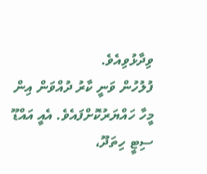ވިދާޅުވިއެވެ.
ފުލުހުން ވަނީ ކާރު ދުއްވަން އިން މީހާ ހައްޔަރުކޮށްފައެވެ. އެއީ އައްޑޫ ސިޓީ ހިތަދޫ،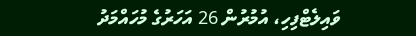ވައިލެޓްފިހި، އުމުރުން 26 އަހަރުގެ މުހައްމަދު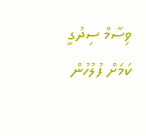ވިސާމް ސިދުގީ ކަމަށް ފުލުހުން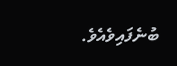ބުނެފައިވެއެވެ.